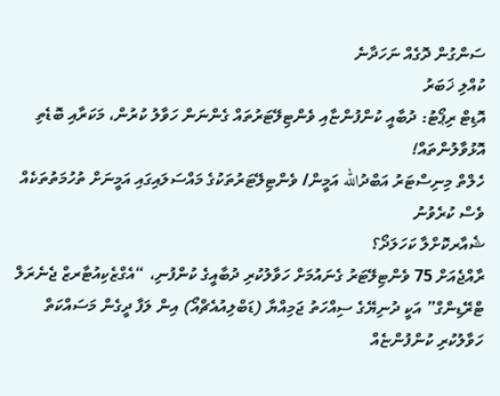ސަންގުން ދޮގެއް ނަހަދާނެ
ކުއްލި ޚަބަރު
އޮޑިޓް ރިޕޯޓު: ދުބާއީ ކުންފުންޏާއި ވެންޓިލޭޓަރުތައް ގެންނަން ހަވާލު ކުރުން، މަކަރާއި ބޮޑެތި އޮޅުވާލުންތައް!
ހެލްތް މިނިސްޓަރު އަބްދުالله އަމީން/ ވެންޓިލޭޓަރުތަކުގެ މައްސަލައިގައި އަމީނަށް ތުހުމަތުތަކެއް ވެސް ކުރެވުނު
ޝެއާރކޮށްލާ ކަހަލަދޯ؟
ރާއްޖެއަށް 75 ވެންޓިލޭޓަރު ގެނައުމަށް ހަވާލުކުރި ދުބާއީގެ ކުންފުނި، “އެގްޒެކިއުޓާރޒް ޖެނެރަލް ޓްރޭޑިންގް” އަކީ ދުނިޔޭގެ ސިއްހަތު ޖަމިއްޔާ (ޑަބްލިއުއެޗްއޯ) އިން ލަފާ ދީގެން މަސައްކަތް ހަވާލުކުރި ކުންފުންޏެއް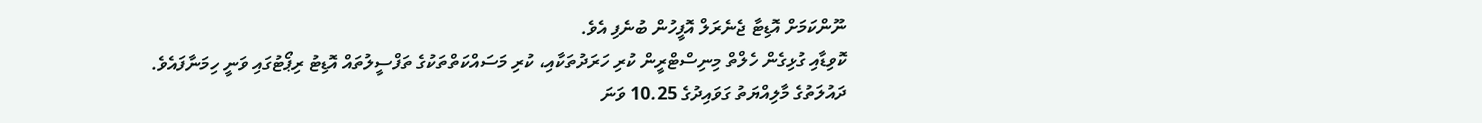ނޫންކަމަށް އޮޑިޓާ ޖެނެރަލް އޮފީހުން ބުނެފި އެވެ.
ކޮވިޑާއި ގުޅިގެން ހެލްތް މިނިސްޓްރީން ކުރި ހަރަދުތަކާއި، ކުރި މަސައްކަތްތަކުގެ ތަފްސީލުތައް އޮޑިޓު ރިޕޯޓުގައި ވަނީ ހިމަނާފައެވެ.
ދައުލަތުގެ މާލިއްޔަތު ގަވައިދުގެ 10.25 ވަނަ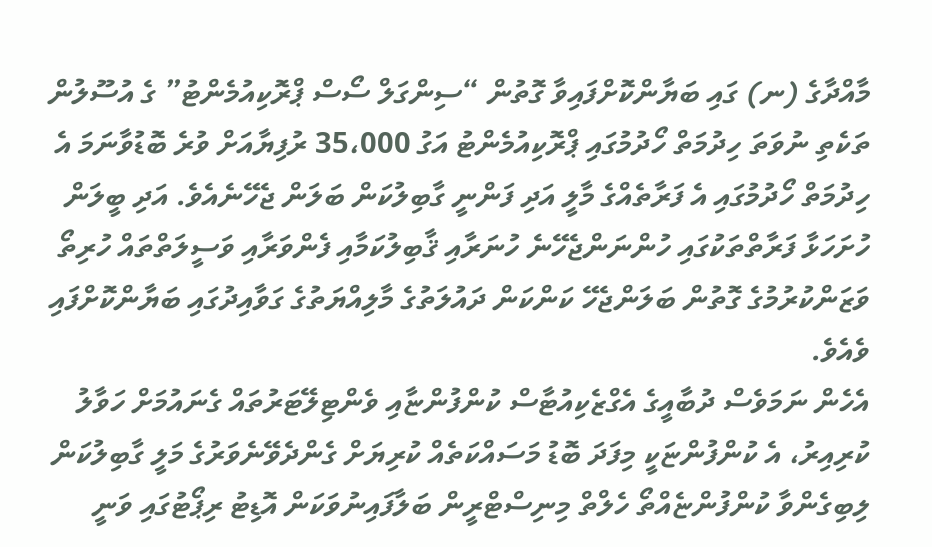މާއްދާގެ (ނ) ގައި ބަޔާންކޮށްފައިވާ ގޮތުން “ސިންގަލް ސޯސް ޕްރޮކިއުމެންޓު” ގެ އުސޫލުން ތަކެތި ނުވަތަ ހިދުމަތް ހޯދުމުގައި ޕްރޮކިއުމެންޓު އަގު 35،000 ރުފިޔާއަށް ވުރެ ބޮޑުވާނަމަ އެ ހިދުމަތް ހޯދުމުގައި އެ ފަރާތެއްގެ މާލީ އަދި ފަންނީ ގާބިލުކަން ބަލަން ޖެހޭނެއެވެ. އަދި ބީލަން ހުށަހަޅާ ފަރާތްތަކުގައި ހުންނަންޖެހޭނެ ހުނަރާއި ޤާބިލުކަމާއި ފެންވަރާއި ވަސީލަތްތައް ހުރިތޯ ވަޒަންކުރުމުގެ ގޮތުން ބަލަންޖެހޭ ކަންކަން ދައުލަތުގެ މާލިއްޔަތުގެ ގަވާއިދުގައި ބަޔާންކޮށްފައި ވެއެވެ.
އެހެން ނަމަވެސް ދުބާއީގެ އެގްޒެކިއުޓާސް ކުންފުންޏާއި ވެންޓިލޭޓަރުތައް ގެނައުމަށް ހަވާލު ކުރިއިރު، އެ ކުންފުންޏަކީ މިފަދަ ބޮޑު މަސައްކަތެއް ކުރިޔަށް ގެންދެވޭނެވަރުގެ މަލީ ގާބިލުކަން ލިބިގެންވާ ކުންފުންޏެއްތޯ ހެލްތް މިނިސްޓްރީން ބަލާފައިނުވަކަން އޮޑިޓު ރިޕޯޓުގައި ވަނީ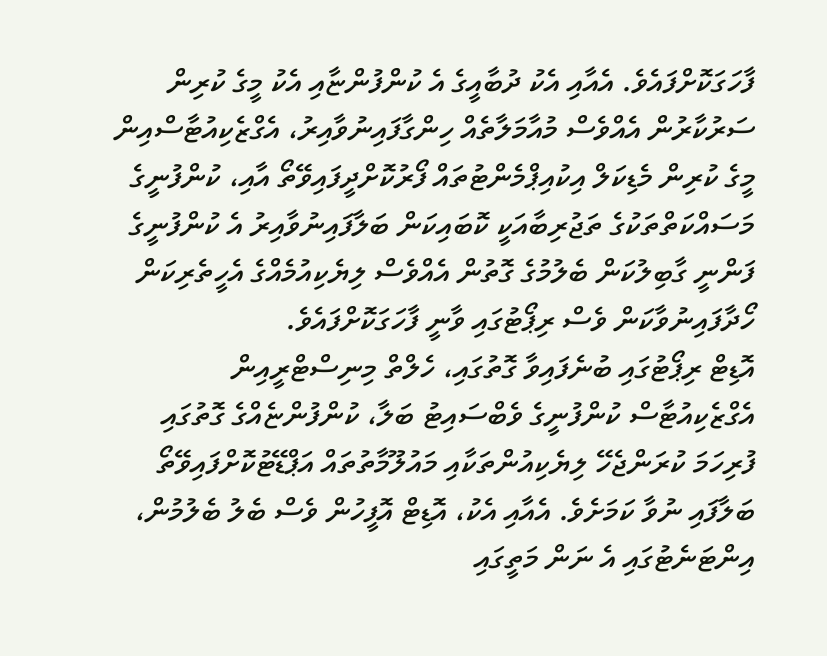ފާހަގަކޮށްފައެވެ. އެއާއި އެކު ދުބާއީގެ އެ ކުންފުންޏާއި އެކު މީގެ ކުރިން ސަރުކާރުން އެއްވެސް މުއާމަލާތެއް ހިންގާފައިނުވާއިރު، އެގްޒެކިއުޓާސްއިން މީގެ ކުރިން މެޑިކަލް އިކުއިޕްމެންޓުތައް ފޯރުކޮށްދީފައިވޭތޯ އާއި، ކުންފުނީގެ މަސައްކަތްތަކުގެ ތަޖުރިބާއަކީ ކޮބައިކަން ބަލާފައިނުވާއިރު އެ ކުންފުނީގެ ފަންނީ ގާބިލުކަން ބެލުމުގެ ގޮތުން އެއްވެސް ލިޔެކިއުމެއްގެ އެހީތެރިކަން ހޯދާފައިނުވާކަން ވެސް ރިޕޯޓުގައި ވާނީ ފާހަގަކޮށްފައެވެ.
އޮޑިޓް ރިޕޯޓުގައި ބުނެފައިވާ ގޮތުގައި، ހެލްތް މިނިސްޓްރީއިން އެގްޒެކިއުޓާސް ކުންފުނީގެ ވެބްސައިޓު ބަލާ، ކުންފުންޏެއްގެ ގޮތުގައި ފުރިހަމަ ކުރަންޖެހޭ ލިޔެކިއުންތަކާއި މައުލޫމާތުތައް އަޕްޑޭޓުކޮށްފައިވޭތޯ ބަލާފައި ނުވާ ކަމަށެވެ. އެއާއި އެކު، އޮޑިޓް އޮފީހުން ވެސް ބެލު ބެލުމުން، އިންޓަނެޓުގައި އެ ނަން މަތީގައި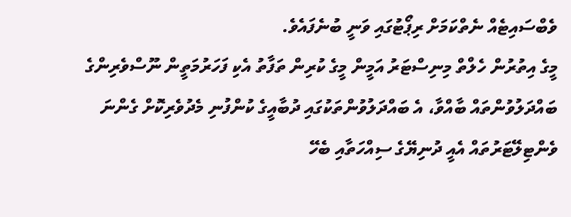ވެބްސައިޓެއް ނެތްކަމަށް ރިޕޯޓުގައި ވަނީ ބުނެފައެވެ.
މީގެ އިތުރުން ހެލްތް މިނިސްޓަރު އަމީން މީގެ ކުރިން ތަފާތު އެކި ފަހަރުމަތީން ނޫސްވެރިންގެ ބައްދަލުވުންތައް ބާއްވާ، އެ ބައްދަލުވުންތަކުގައި ދުބާއީގެ ކުންފުނި މެދުވެރިކޮށް ގެންނަ ވެންޓިލޭޓަރުތައް އެއީ ދުނިޔޭގެ ސިއްހަތާއި ބެހޭ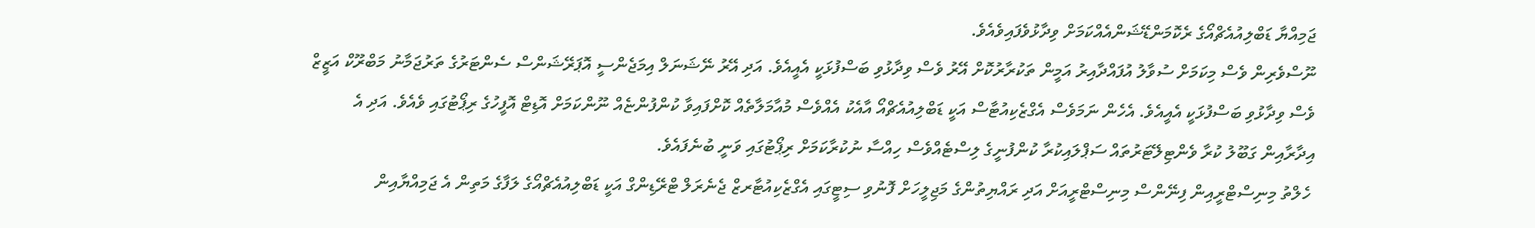ޖަމިއްޔާ ޑަބްލިއުއެޗްއޯގެ ރެކޮމަންޑޭޝަންއެއްކަމަށް ވިދާޅުވެފައިވެއެވެ.
ނޫސްވެރިން ވެސް މިކަމަށް ސުވާލު އުފައްދާއިރު އަމީން ތަކުރާރުކޮށް އޭރު ވެސް ވިދާޅުވި ބަސްފުޅަކީ އެއީއެވެ. އަދި އޭރު ނޭޝަނަލް އިމަޖެންސީ އޮޕަރޭޝަންސް ސެންޓަރުގެ ތަރުޖަމާނު މަބްރޫކް އަޒީޒް ވެސް ވިދާޅުވި ބަސްފުޅަކީ އެއީއެވެ. އެހެން ނަމަވެސް އެގްޒެކިއުޓާސް އަކީ ޑަބްލިއުއެޗްއޯ އާއެކު އެއްވެސް މުއާމަލާތެއް ކޮށްފައިވާ ކުންފުންޏެއް ނޫންކަމަށް އޮޑިޓް އޮފީހުގެ ރިޕޯޓުގައި ވެއެވެ. އަދި އެ އިދާރާއިން ގަބޫލު ކުރާ ވެންޓިލޭޓަރުތައް ސަޕްލައިކުރާ ކުންފުނީގެ ލިސްޓެއްވެސް ހިއްސާ ނުކުރާކަމަށް ރިޕޯޓުގައި ވަނީ ބުނެފައެވެ.
 ހެލްތު މިނިސްޓްރީއިން ފިނޭންސް މިނިސްޓްރީއަށް އަދި ރައްޔިތުންގެ މަޖިލީހަށް ފޮނުވި ސިޓީގައި އެގްޒެކިއުޓާރޒް ޖެނެރަލް ޓްރޭޑިންގް އަކީ ޑަބްލިއުއެޗްއޯގެ ލަފާގެ މަތިން އެ ޖަމިއްޔާއިން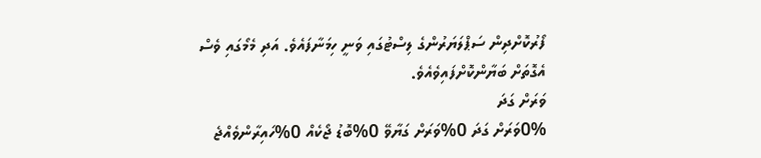ފޯރުކޮށްދިން ސަޕްލަޔަރުންގެ ލިސްޓުގައި ވަނީ ހިމަނާފައެވެ. އަދި މެމޯގައި ވެސް އެގޮތަށް ބަޔާންކޮށްފައިވެއެވެ.
ވަރަށް ގަދަ
0%ވަރަށް ގަދަ 0%ވަރަށް ގަޔާވޭ 0%ބޮޑު ޖޯކެއް 0%ހައިރާންވެއްޖެ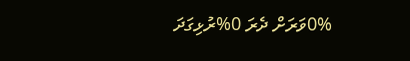0%ވަރަށް ދެރަ 0%ރުޅިގަދަ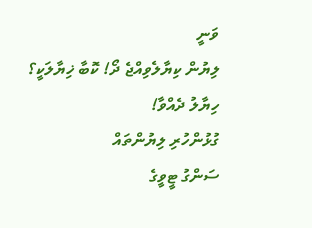ވަނީ
ލިޔުން ކިޔާލެވިއްޖެ ދޯ! ކޮބާ ޚިޔާލަކީ؟
ހިޔާލު ދެއްވާ!
ގުޅުންހުރި ލިޔުންތައް
ސަންގު ޓީވީގެ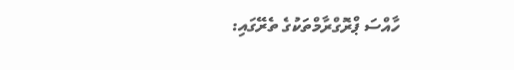ހާއްސަ ޕްރޮގްރާމްތަކުގެ ތެރޭގައި: